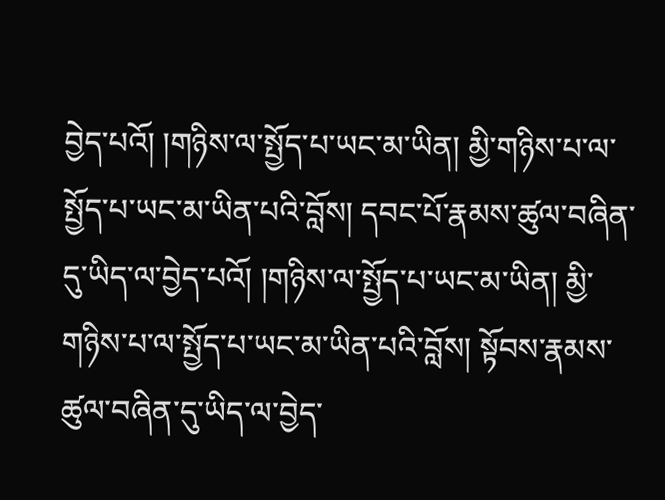བྱེད་པའོ། །གཉིས་ལ་སྤྱོད་པ་ཡང་མ་ཡིན། མྱི་གཉིས་པ་ལ་སྤྱོད་པ་ཡང་མ་ཡིན་པའི་བློས། དབང་པོ་རྣམས་ཚུལ་བཞིན་དུ་ཡིད་ལ་བྱེད་པའོ། །གཉིས་ལ་སྤྱོད་པ་ཡང་མ་ཡིན། མྱི་གཉིས་པ་ལ་སྤྱོད་པ་ཡང་མ་ཡིན་པའི་བློས། སྟོབས་རྣམས་ཚུལ་བཞིན་དུ་ཡིད་ལ་བྱེད་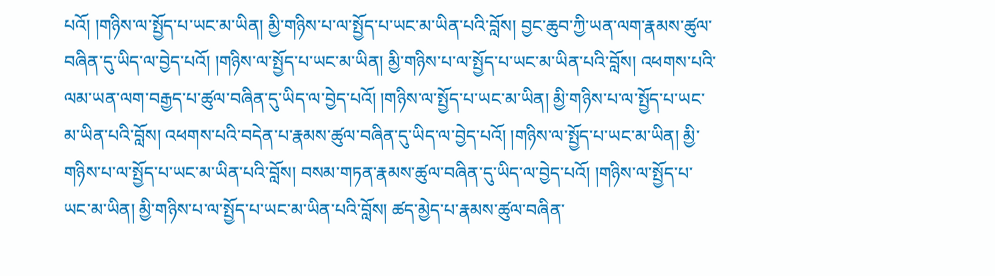པའོ། །གཉིས་ལ་སྤྱོད་པ་ཡང་མ་ཡིན། མྱི་གཉིས་པ་ལ་སྤྱོད་པ་ཡང་མ་ཡིན་པའི་བློས། བྱང་ཆུབ་ཀྱི་ཡན་ལག་རྣམས་ཚུལ་བཞིན་དུ་ཡིད་ལ་བྱེད་པའོ། །གཉིས་ལ་སྤྱོད་པ་ཡང་མ་ཡིན། མྱི་གཉིས་པ་ལ་སྤྱོད་པ་ཡང་མ་ཡིན་པའི་བློས། འཕགས་པའི་ལམ་ཡན་ལག་བརྒྱད་པ་ཚུལ་བཞིན་དུ་ཡིད་ལ་བྱེད་པའོ། །གཉིས་ལ་སྤྱོད་པ་ཡང་མ་ཡིན། མྱི་གཉིས་པ་ལ་སྤྱོད་པ་ཡང་མ་ཡིན་པའི་བློས། འཕགས་པའི་བདེན་པ་རྣམས་ཚུལ་བཞིན་དུ་ཡིད་ལ་བྱེད་པའོ། །གཉིས་ལ་སྤྱོད་པ་ཡང་མ་ཡིན། མྱི་གཉིས་པ་ལ་སྤྱོད་པ་ཡང་མ་ཡིན་པའི་བློས། བསམ་གཏན་རྣམས་ཚུལ་བཞིན་དུ་ཡིད་ལ་བྱེད་པའོ། །གཉིས་ལ་སྤྱོད་པ་ཡང་མ་ཡིན། མྱི་གཉིས་པ་ལ་སྤྱོད་པ་ཡང་མ་ཡིན་པའི་བློས། ཚད་མྱེད་པ་རྣམས་ཚུལ་བཞིན་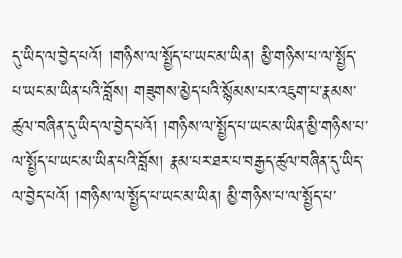དུ་ཡིད་ལ་བྱེད་པའོ། །གཉིས་ལ་སྤྱོད་པ་ཡང་མ་ཡིན། མྱི་གཉིས་པ་ལ་སྤྱོད་པ་ཡང་མ་ཡིན་པའི་བློས། གཟུགས་མྱེད་པའི་སྙོམས་པར་འཇུག་པ་རྣམས་ཚུལ་བཞིན་དུ་ཡིད་ལ་བྱེད་པའོ། །གཉིས་ལ་སྤྱོད་པ་ཡང་མ་ཡིན་མྱི་གཉིས་པ་ལ་སྤྱོད་པ་ཡང་མ་ཡིན་པའི་བློས། རྣམ་པར་ཐར་པ་བརྒྱད་ཚུལ་བཞིན་དུ་ཡིད་ལ་བྱེད་པའོ། །གཉིས་ལ་སྤྱོད་པ་ཡང་མ་ཡིན། མྱི་གཉིས་པ་ལ་སྤྱོད་པ་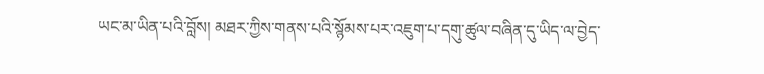ཡང་མ་ཡིན་པའི་བློས། མཐར་ཀྱིས་གནས་པའི་སྙོམས་པར་འཇུག་པ་དགུ་ཚུལ་བཞིན་དུ་ཡིད་ལ་བྱེད་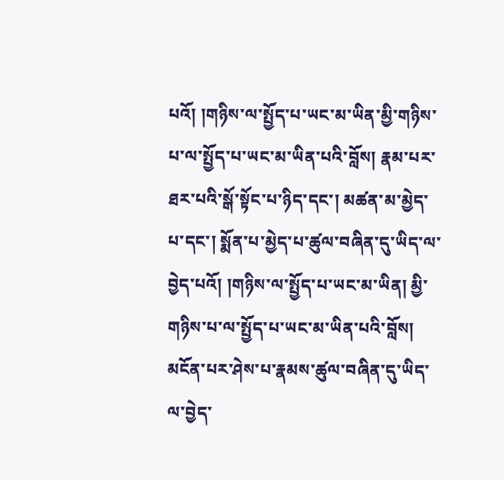པའོ། །གཉིས་ལ་སྤྱོད་པ་ཡང་མ་ཡིན་མྱི་གཉིས་པ་ལ་སྤྱོད་པ་ཡང་མ་ཡིན་པའི་བློས། རྣམ་པར་ཐར་པའི་སྒོ་སྟོང་པ་ཉིད་དང་། མཚན་མ་མྱེད་པ་དང་། སྨོན་པ་མྱེད་པ་ཚུལ་བཞིན་དུ་ཡིད་ལ་བྱེད་པའོ། །གཉིས་ལ་སྤྱོད་པ་ཡང་མ་ཡིན། མྱི་གཉིས་པ་ལ་སྤྱོད་པ་ཡང་མ་ཡིན་པའི་བློས། མངོན་པར་ཤེས་པ་རྣམས་ཚུལ་བཞིན་དུ་ཡིད་ལ་བྱེད་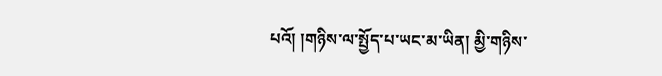པའོ། །གཉིས་ལ་སྤྱོད་པ་ཡང་མ་ཡིན། མྱི་གཉིས་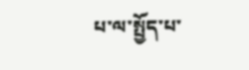པ་ལ་སྤྱོད་པ་